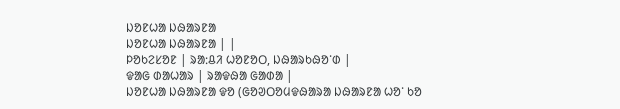ᱡᱚᱱᱦᱟ ᱡᱷᱟᱨᱱᱟ
ᱡᱚᱱᱦᱟ ᱡᱷᱟᱨᱱᱟ | |
ᱞᱚᱠᱮᱥᱚᱱ | ᱨᱟᱺᱪᱤ ᱦᱚᱱᱚᱛ, ᱡᱷᱟᱨᱠᱷᱚᱸᱰ |
ᱫᱟᱜ ᱰᱟᱦᱟᱨ | ᱨᱟᱫᱷᱟ ᱜᱟᱰᱟ |
ᱡᱚᱱᱦᱟ ᱡᱷᱟᱨᱱᱟ ᱫᱚ (ᱜᱚᱣᱛᱚᱢᱫᱷᱟᱨᱟ ᱡᱷᱟᱨᱱᱟ ᱦᱚᱸ ᱠᱚ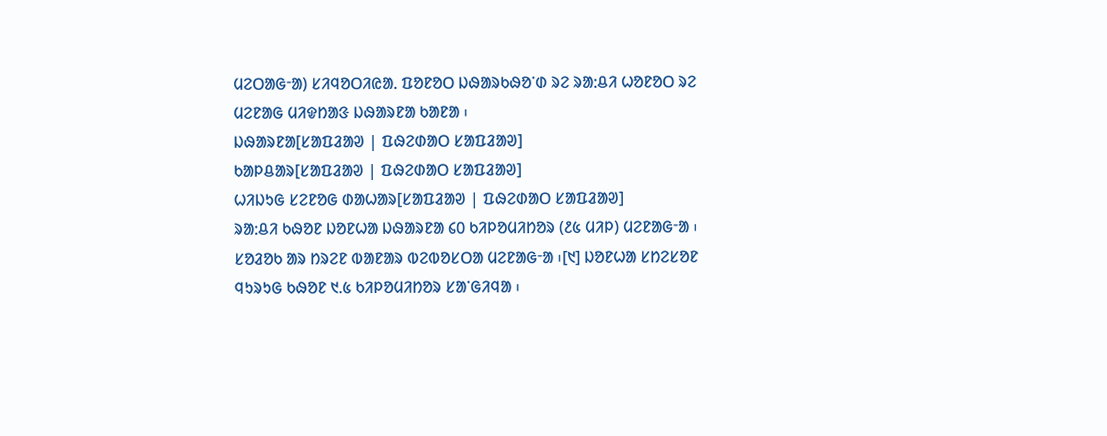ᱢᱮᱛᱟᱜᱼᱟ) ᱥᱤᱧᱚᱛᱤᱭᱟᱹ ᱯᱚᱱᱚᱛ ᱡᱷᱟᱨᱠᱷᱚᱸᱰ ᱨᱮ ᱨᱟᱺᱪᱤ ᱦᱚᱱᱚᱛ ᱨᱮ ᱢᱮᱱᱟᱜ ᱢᱤᱫᱴᱟᱝ ᱡᱷᱟᱨᱱᱟ ᱠᱟᱱᱟ ᱾
ᱡᱷᱟᱨᱱᱟ[ᱥᱟᱯᱲᱟᱣ | ᱯᱷᱮᱰᱟᱛ ᱥᱟᱯᱲᱟᱣ]
ᱠᱟᱞᱪᱟᱨ[ᱥᱟᱯᱲᱟᱣ | ᱯᱷᱮᱰᱟᱛ ᱥᱟᱯᱲᱟᱣ]
ᱦᱤᱡᱩᱜ ᱥᱮᱱᱚᱜ ᱰᱟᱦᱟᱨ[ᱥᱟᱯᱲᱟᱣ | ᱯᱷᱮᱰᱟᱛ ᱥᱟᱯᱲᱟᱣ]
ᱨᱟᱺᱪᱤ ᱠᱷᱚᱱ ᱡᱚᱱᱦᱟ ᱡᱷᱟᱨᱱᱟ ᱔᱐ ᱠᱤᱞᱚᱢᱤᱴᱚᱨ (᱒᱕ ᱢᱤᱞ) ᱢᱮᱱᱟᱜᱼᱟ ᱾ ᱥᱚᱲᱚᱠ ᱟᱨ ᱴᱨᱮᱱ ᱵᱟᱱᱟᱨ ᱵᱮᱵᱚᱥᱛᱟ ᱢᱮᱱᱟᱜᱼᱟ ᱾[᱑] ᱡᱚᱱᱦᱟ ᱥᱴᱮᱥᱚᱱ ᱧᱩᱨᱩᱜ ᱠᱷᱚᱱ ᱑.᱕ ᱠᱤᱞᱚᱢᱤᱴᱚᱨ ᱥᱟᱸᱜᱤᱧᱟ ᱾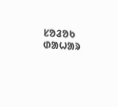ᱥᱚᱲᱚᱠ ᱰᱟᱦᱟᱨ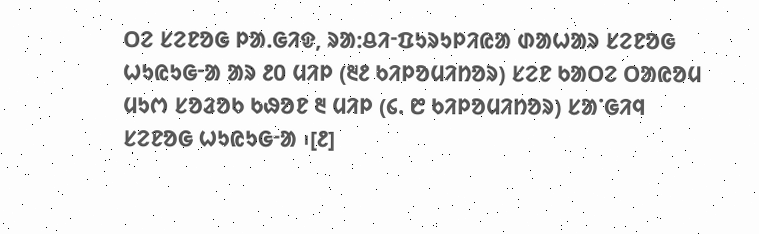ᱛᱮ ᱥᱮᱱᱚᱜ ᱞᱟᱹᱜᱤᱫ, ᱨᱟᱺᱪᱤᱼᱯᱩᱨᱩᱞᱤᱭᱟ ᱰᱟᱦᱟᱨ ᱥᱮᱱᱚᱜ ᱦᱩᱭᱩᱜᱼᱟ ᱟᱨ ᱒᱐ ᱢᱤᱞ (᱓᱒ ᱠᱤᱞᱚᱢᱤᱴᱚᱨ) ᱥᱮᱱ ᱠᱟᱛᱮ ᱛᱟᱭᱚᱢ ᱢᱩᱬ ᱥᱚᱲᱚᱠ ᱠᱷᱚᱱ ᱓ ᱢᱤᱞ (᱔. ᱘ ᱠᱤᱞᱚᱢᱤᱴᱚᱨ) ᱥᱟᱸᱜᱤᱧ ᱥᱮᱱᱚᱜ ᱦᱩᱭᱩᱜᱼᱟ ᱾[᱒]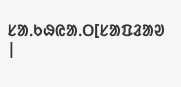ᱥᱟᱹᱠᱷᱭᱟᱹᱛ[ᱥᱟᱯᱲᱟᱣ |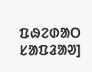ᱯᱷᱮᱰᱟᱛ ᱥᱟᱯᱲᱟᱣ]